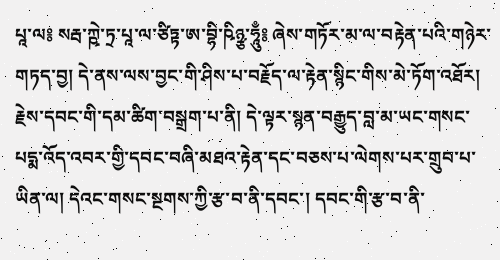པཱ་ལ༔ སརྦ་ཀྵེ་ཏྲ་པཱ་ལ་ཙིཏྟ་ཨ་བྷི་ཥིཉྩ་ཧཱུྃ༔ ཞེས་གཏོར་མ་ལ་བརྟེན་པའི་གཉེར་གཏད་བྱ། དེ་ནས་ལས་བྱང་གི་ཤིས་པ་བརྗོད་ལ་རྟེན་སྙིང་གིས་མེ་ཏོག་འཐོར། རྗེས་དབང་གི་དམ་ཚིག་བསྒྲག་པ་ནི། དེ་ལྟར་སྙན་བརྒྱུད་བླ་མ་ཡང་གསང་པདྨ་འོད་འབར་གྱི་དབང་བཞི་མཐའ་རྟེན་དང་བཅས་པ་ལེགས་པར་གྲུབ་པ་ཡིན་ལ། དེའང་གསང་སྔགས་ཀྱི་རྩ་བ་ནི་དབང་། དབང་གི་རྩ་བ་ནི་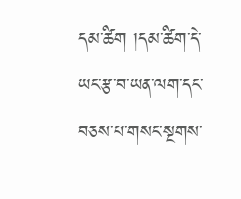དམ་ཚིག །དམ་ཚིག་དེ་ཡང་རྩ་བ་ཡན་ལག་དང་བཅས་པ་གསང་སྔགས་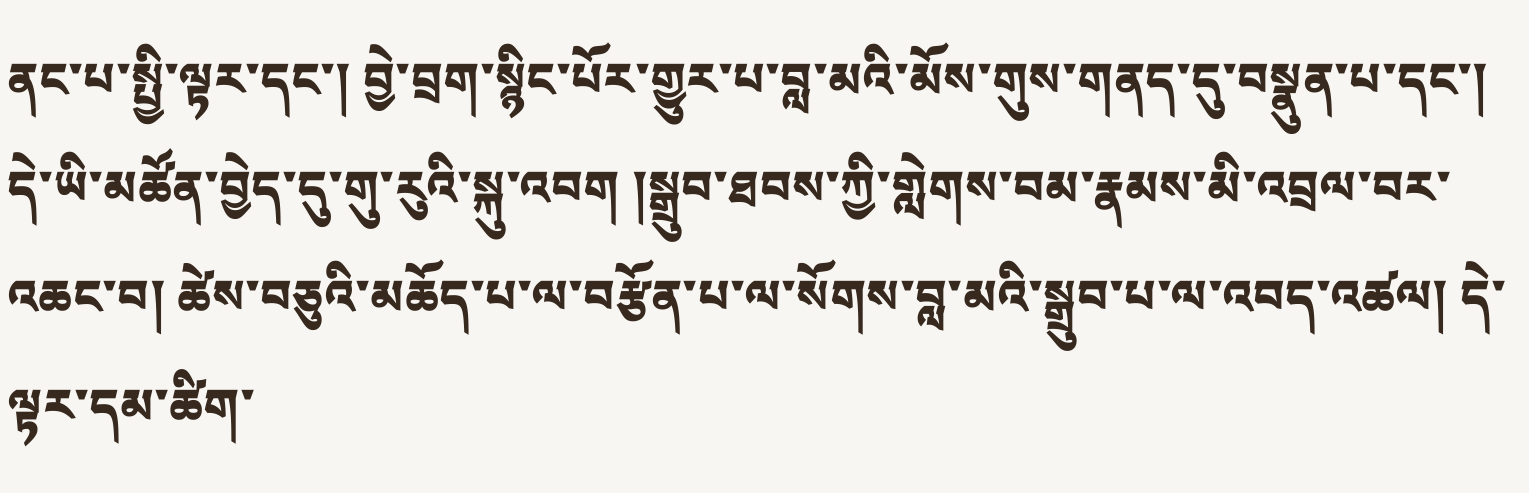ནང་པ་སྤྱི་ལྟར་དང་། བྱེ་བྲག་སྙིང་པོར་གྱུར་པ་བླ་མའི་མོས་གུས་གནད་དུ་བསྣུན་པ་དང་། དེ་ཡི་མཚོན་བྱེད་དུ་གུ་རུའི་སྐུ་འབག །སྒྲུབ་ཐབས་ཀྱི་གླེགས་བམ་རྣམས་མི་འབྲལ་བར་འཆང་བ། ཚེས་བཅུའི་མཆོད་པ་ལ་བརྩོན་པ་ལ་སོགས་བླ་མའི་སྒྲུབ་པ་ལ་འབད་འཚལ། དེ་ལྟར་དམ་ཚིག་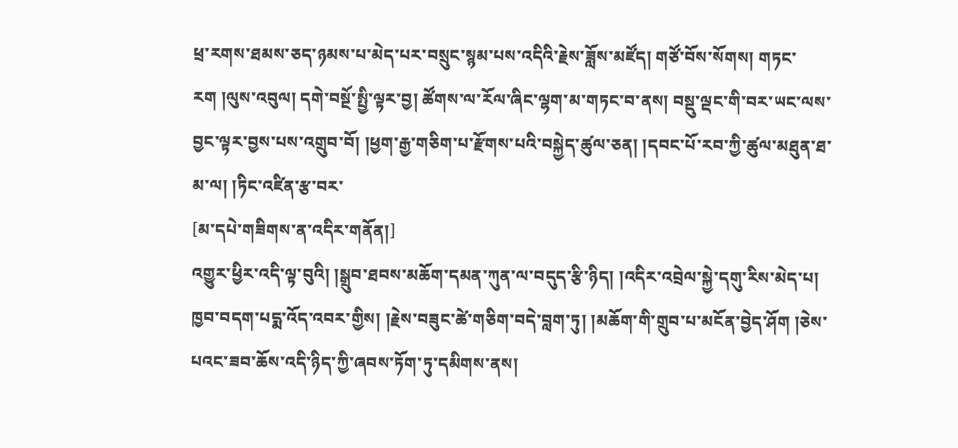ཕྲ་རགས་ཐམས་ཅད་ཉམས་པ་མེད་པར་བསྲུང་སྙམ་པས་འདིའི་རྗེས་ཟློས་མཛོད། གཙོ་བོས་སོགས། གཏང་རག །ལུས་འབུལ། དགེ་བསྔོ་སྤྱི་ལྟར་བྱ། ཚོགས་ལ་རོལ་ཞིང་ལྷག་མ་གཏང་བ་ནས། བསྡུ་ལྡང་གི་བར་ཡང་ལས་བྱང་ལྟར་བྱས་པས་འགྲུབ་བོ། །ཕྱག་རྒྱ་གཅིག་པ་རྫོགས་པའི་བསྐྱེད་ཚུལ་ཅན། །དབང་པོ་རབ་ཀྱི་ཚུལ་མཐུན་ཐ་མ་ལ། །ཏིང་འཛིན་རྩ་བར་
[མ་དཔེ་གཟིགས་ན་འདིར་གནོན།]
འགྱུར་ཕྱིར་འདི་ལྟ་བུའི། །སྒྲུབ་ཐབས་མཆོག་དམན་ཀུན་ལ་བདུད་རྩི་ཉིད། །འདིར་འབྲེལ་སྐྱེ་དགུ་རིས་མེད་པ། ཁྱབ་བདག་པདྨ་འོད་འབར་གྱིས། །རྗེས་བཟུང་ཚེ་གཅིག་བདེ་བླག་ཏུ། །མཆོག་གི་གྲུབ་པ་མངོན་བྱེད་ཤོག །ཅེས་པའང་ཟབ་ཆོས་འདི་ཉིད་ཀྱི་ཞབས་ཏོག་ཏུ་དམིགས་ནས།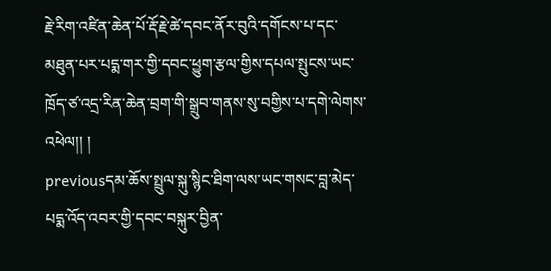རྗེ་རིག་འཛིན་ཆེན་པོ་རྡོ་རྗེ་ཚེ་དབང་ནོར་བུའི་དགོངས་པ་དང་མཐུན་པར་པདྨ་གར་གྱི་དབང་ཕྱུག་རྩལ་གྱིས་དཔལ་སྤུངས་ཡང་ཁྲོད་ཙ་འདྲ་རིན་ཆེན་བྲག་གི་སྒྲུབ་གནས་སུ་བགྱིས་པ་དགེ་ལེགས་འཕེལ།། །
previousདམ་ཆོས་སྤྲུལ་སྐུ་སྙིང་ཐིག་ལས་ཡང་གསང་བླ་མེད་པདྨ་འོད་འབར་གྱི་དབང་བསྐུར་བྱིན་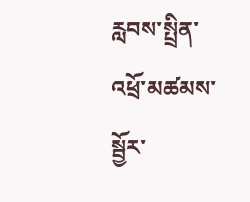རླབས་སྤྲིན་འཕྲོ་མཚམས་སྦྱོར་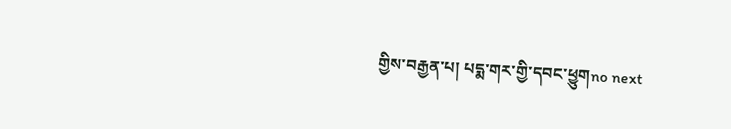གྱིས་བརྒྱན་པ། པདྨ་གར་གྱི་དབང་ཕྱུགno next